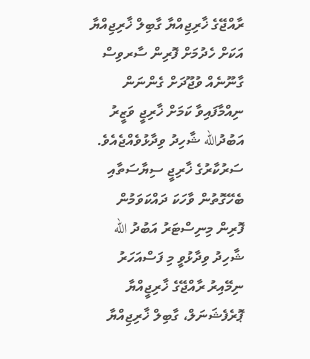ރާއްޖޭގެ ޚާރިޖިއްޔާ ގާބިލް ޚާރިޖިއްޔާ އަކަށް ހެދުމަށް ފޮރިން ސާރވިސް ގާނޫނެއް ވުޖޫދަށް ގެންނަން ނިއްމާފައިވާ ކަމަށް ޚާރިޖީ ވަޒީރު އަބުދުالله ޝާހިދު ވިދާޅުވެއްޖެއެވެ.
ސަރުކާރުގެ ޚާރިޖީ ސިޔާސަތާއި ބެހޭގޮތުން ވާހަކަ ދައްކަވަމުން ފޮރިން މިނިސްޓަރު އަބުދު الله ޝާހިދު ވިދާޅުވީ މި ފަސްއަހަރު ނިމޭއިރު ރާއްޖޭގެ ޚާރިޖީއްޔާ ޕޮރެފެޝަނަލް، ގާބިލް ޚާރިޖިއްޔާ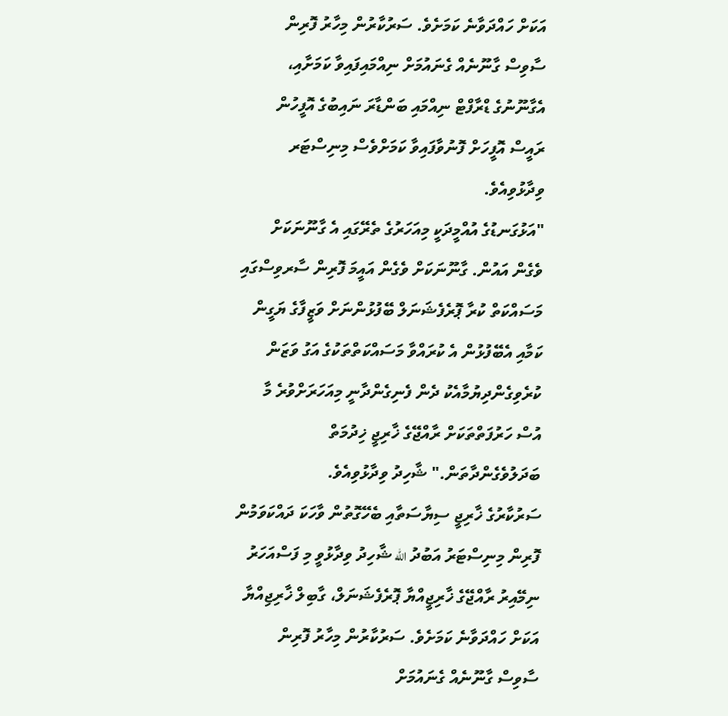އަކަށް ހައްދަވާނެ ކަމަށެވެ. ސަރުކާރުން މިހާރު ފޮރިން ސާވިސް ގާނޫނެއް ގެނައުމަށް ނިއްމައިފައިވާ ކަމަށާއި، އެގާނޫނުގެ ޑްރާފްޓް ނިއްމައި ބަންޑާރަ ނައިބުގެ އޮފީހުން ރައީސް އޮފީހަށް ފޮނުވާފައިވާ ކަމަށްވެސް މިނިސްޓަރ ވިދާޅުވިއެވެ.
"އަޅުގަނޑުގެ އުއްމީދަކީ މިއަހަރުގެ ތެރޭގައި އެ ގާނޫނަކަށް ވެގެން އައުން. ގާނޫނަކަށް ވެގެން އައީމަ ފޮރިން ސާރވިސްގައި މަސައްކަތް ކުރާ ޕޮރެފެޝަނަލް ބޭފުޅުންނަށް ވަޒީފާގެ ޔަގީން ކަމާއި އެބޭފުޅުން އެ ކުރައްވާ މަސައްކަތްތަކުގެ އަގު ވަޒަން ކުރެވިގެންދިޔުމާއެކު ދެން ފެނިގެންދާނީ މިއަހަރަށްވުރެ މާ އުސް ހަރުފަތްތަކަށް ރާއްޖޭގެ ޚާރިޖީ ޚިދުމަތް ބަދަލުވެގެންދާތަން." ޝާހިދު ވިދާޅުވިއެވެ.
ސަރުކާރުގެ ޚާރިޖީ ސިޔާސަތާއި ބެހޭގޮތުން ވާހަކަ ދައްކަވަމުން ފޮރިން މިނިސްޓަރު އަބުދު الله ޝާހިދު ވިދާޅުވީ މި ފަސްއަހަރު ނިމޭއިރު ރާއްޖޭގެ ޚާރިޖީއްޔާ ޕޮރެފެޝަނަލް، ގާބިލް ޚާރިޖިއްޔާ އަކަށް ހައްދަވާނެ ކަމަށެވެ. ސަރުކާރުން މިހާރު ފޮރިން ސާވިސް ގާނޫނެއް ގެނައުމަށް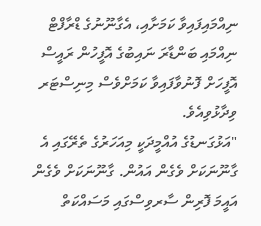ނިއްމައިފައިވާ ކަމަށާއި، އެގާނޫނުގެ ޑްރާފްޓް ނިއްމައި ބަންޑާރަ ނައިބުގެ އޮފީހުން ރައީސް އޮފީހަށް ފޮނުވާފައިވާ ކަމަށްވެސް މިނިސްޓަރ ވިދާޅުވިއެވެ.
"އަޅުގަނޑުގެ އުއްމީދަކީ މިއަހަރުގެ ތެރޭގައި އެ ގާނޫނަކަށް ވެގެން އައުން. ގާނޫނަކަށް ވެގެން އައީމަ ފޮރިން ސާރވިސްގައި މަސައްކަތް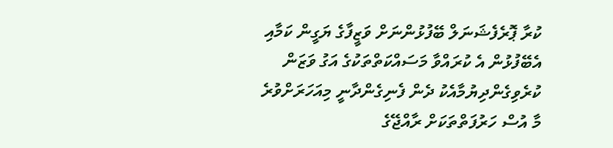ކުރާ ޕޮރެފެޝަނަލް ބޭފުޅުންނަށް ވަޒީފާގެ ޔަގީން ކަމާއި އެބޭފުޅުން އެ ކުރައްވާ މަސައްކަތްތަކުގެ އަގު ވަޒަން ކުރެވިގެންދިޔުމާއެކު ދެން ފެނިގެންދާނީ މިއަހަރަށްވުރެ މާ އުސް ހަރުފަތްތަކަށް ރާއްޖޭގެ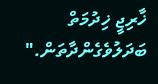ޚާރިޖީ ޚިދުމަތް ބަދަލުވެގެންދާތަން."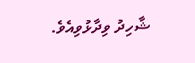ޝާހިދު ވިދާޅުވިއެވެ.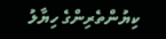ކިޔުންތެރިންގެ ހިޔާލު